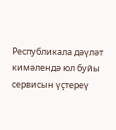Республикала дәүләт кимәлендә юл буйы сервисын үҫтереү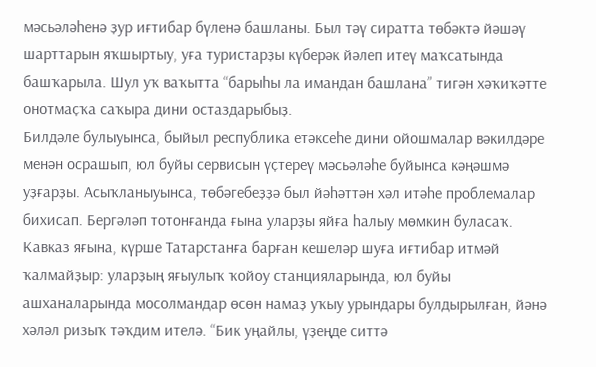мәсьәләһенә ҙур иғтибар бүленә башланы. Был тәү сиратта төбәктә йәшәү шарттарын яҡшыртыу, уға туристарҙы күберәк йәлеп итеү маҡсатында башҡарыла. Шул уҡ ваҡытта “барыһы ла имандан башлана” тигән хәҡиҡәтте онотмаҫҡа саҡыра дини остаздарыбыҙ.
Билдәле булыуынса, быйыл республика етәксеһе дини ойошмалар вәкилдәре менән осрашып, юл буйы сервисын үҫтереү мәсьәләһе буйынса кәңәшмә уҙғарҙы. Асыҡланыуынса, төбәгебеҙҙә был йәһәттән хәл итәһе проблемалар бихисап. Бергәләп тотонғанда ғына уларҙы яйға һалыу мөмкин буласаҡ.
Кавказ яғына, күрше Татарстанға барған кешеләр шуға иғтибар итмәй ҡалмайҙыр: уларҙың яғыулыҡ ҡойоу станцияларында, юл буйы ашханаларында мосолмандар өсөн намаҙ уҡыу урындары булдырылған, йәнә хәләл ризыҡ тәҡдим ителә. “Бик уңайлы, үҙеңде ситтә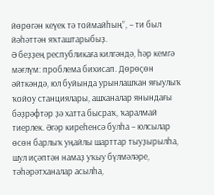йөрөгән кеүек тә тоймайһың”, – ти был йәһәттән яҡташтарыбыҙ.
Ә беҙҙең республикаға килгәндә, һәр кемгә мәғлүм: проблема бихисап. Дөрөҫөн әйткәндә, юл буйында урынлашҡан яғыулыҡ ҡойоу станциялары, ашханалар янындағы бәҙрәфтәр ҙә хатта бысраҡ, ҡаралмай тиерлек. Әгәр киреһенсә булһа – юлсылар өсөн барлыҡ уңайлы шарттар тыуҙырылһа, шул иҫәптән намаҙ уҡыу бүлмәләре, тәһәрәтханалар асылһа,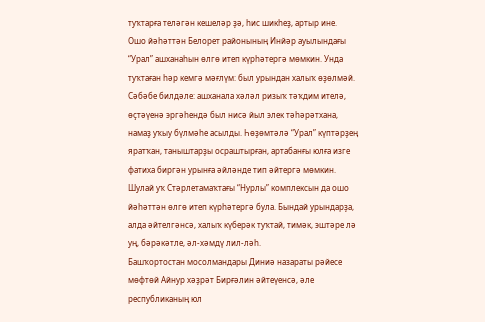туҡтарға теләгән кешеләр ҙә, һис шикһеҙ, артыр ине.
Ошо йәһәттән Белорет районының Инйәр ауылындағы “Урал” ашханаһын өлгө итеп күрһәтергә мөмкин. Унда туҡтаған һәр кемгә мәғлүм: был урындан халыҡ өҙөлмәй. Сәбәбе билдәле: ашханала хәләл ризыҡ тәҡдим ителә, өҫтәүенә эргәһендә был нисә йыл элек тәһәрәтхана, намаҙ уҡыу бүлмәһе асылды. Һөҙөмтәлә “Урал” күптәрҙең яратҡан, таныштарҙы осраштырған, артабанғы юлға изге фатиха биргән урынға әйләнде тип әйтергә мөмкин. Шулай уҡ Стәрлетамаҡтағы “Нурлы” комплексын да ошо йәһәттән өлгө итеп күрһәтергә була. Бындай урындарҙа, алда әйтелгәнсә, халыҡ күберәк туҡтай, тимәк, эштәре лә уң, бәрәкәтле, әл-хәмдү лил-ләһ.
Башҡортостан мосолмандары Диниә назараты рәйесе мөфтөй Айнур хәҙрәт Бирғәлин әйтеүенсә, әле республиканың юл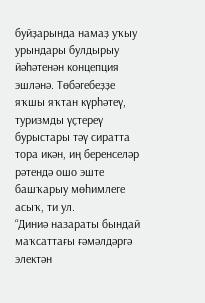буйҙарында намаҙ уҡыу урындары булдырыу йәһәтенән концепция эшләнә. Төбәгебеҙҙе яҡшы яҡтан күрһәтеү, туризмды үҫтереү бурыстары тәү сиратта тора икән, иң беренселәр рәтендә ошо эште башҡарыу мөһимлеге асыҡ, ти ул.
“Диниә назараты бындай маҡсаттағы ғәмәлдәргә электән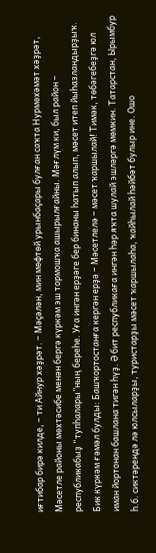иғтибар бирә килде, – ти Айнур хәҙрәт. – Мәҫәлән, мин мөфтөй урынбаҫары булған саҡта Нурмөхәмәт хәҙрәт, Мәсетле районы мөхтәсибе менән бергә күркәм эш тормошҡа ашырылғайны. Мәғлүм ки, был район – республикабыҙ “тупһалары”ның береһе. Уға ингән ерҙәге бер бинаны һатып алып, мәсет итеп йыһазландырҙыҡ. Бик күркәм ғәмәл булды: Башҡортостанға кергән ерҙә – Мәсетлелә – мәсет ҡаршылай! Тимәк, төбәгебеҙгә юл иман йортонан башлана тигән һүҙ. Ә бит республикаға ингән һәр яҡта шулай эшләргә мөмкин. Татарстан, Ырымбур һ.б. сиктәрендә лә юлсыларҙы, туристарҙы мәсет ҡаршылаһа, ҡайһылай һәйбәт булыр ине. Ошо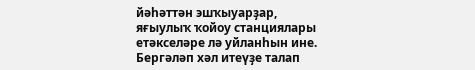йәһәттән эшҡыуарҙар, яғыулыҡ ҡойоу станциялары етәкселәре лә уйланһын ине. Бергәләп хәл итеүҙе талап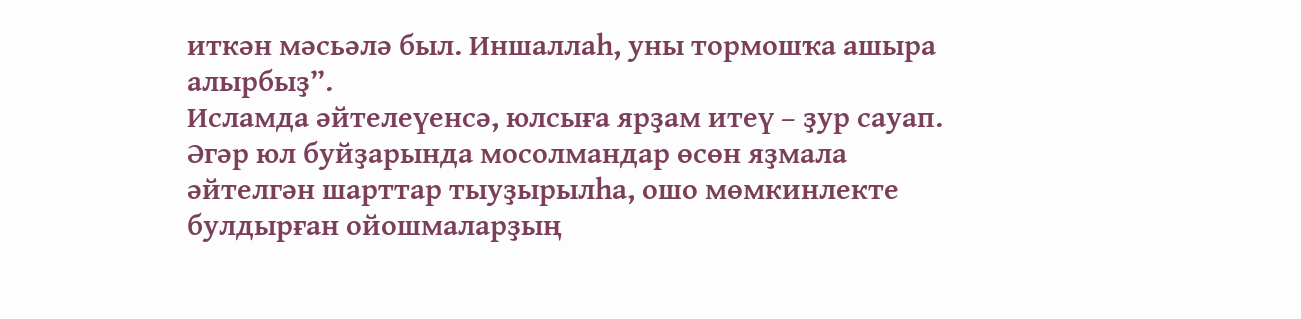иткән мәсьәлә был. Иншаллаһ, уны тормошҡа ашыра алырбыҙ”.
Исламда әйтелеүенсә, юлсыға ярҙам итеү – ҙур сауап. Әгәр юл буйҙарында мосолмандар өсөн яҙмала әйтелгән шарттар тыуҙырылһа, ошо мөмкинлекте булдырған ойошмаларҙың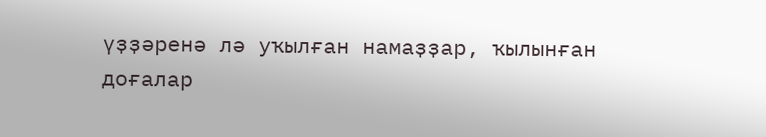үҙҙәренә лә уҡылған намаҙҙар, ҡылынған доғалар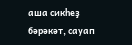аша сикһеҙ бәрәкәт, сауап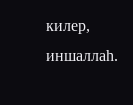килер, иншаллаһ.